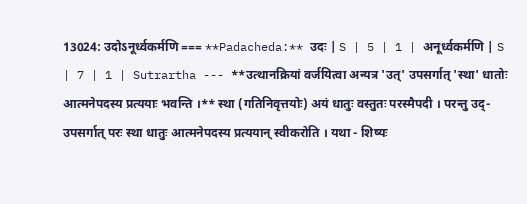13024: उदोऽनूर्ध्वकर्मणि === **Padacheda:** उदः | S | 5 | 1 | अनूर्ध्वकर्मणि | S | 7 | 1 | Sutrartha --- **उत्थानक्रियां वर्जयित्वा अन्यत्र 'उत्' उपसर्गात् 'स्था' धातोः आत्मनेपदस्य प्रत्ययाः भवन्ति ।** स्था (गतिनिवृत्तयोः) अयं धातुः वस्तुतः परस्मैपदी । परन्तु उद्-उपसर्गात् परः स्था धातुः आत्मनेपदस्य प्रत्ययान् स्वीकरोति । यथा - शिष्यः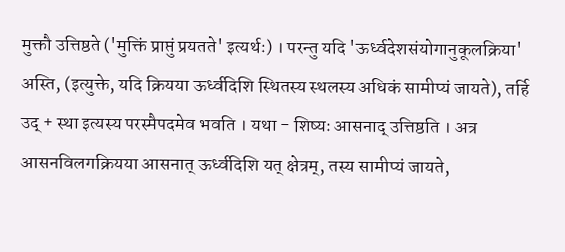मुक्तौ उत्तिष्ठते ('मुक्तिं प्राप्तुं प्रयतते' इत्यर्थः) । परन्तु यदि 'ऊर्ध्वदेशसंयोगानुकूलक्रिया' अस्ति, (इत्युक्ते, यदि क्रियया ऊर्ध्वदिशि स्थितस्य स्थलस्य अधिकं सामीप्यं जायते), तर्हि उद् + स्था इत्यस्य परस्मैपदमेव भवति । यथा - शिष्यः आसनाद् उत्तिष्ठति । अत्र आसनविलगक्रियया आसनात् ऊर्ध्वदिशि यत् क्षेत्रम्, तस्य सामीप्यं जायते,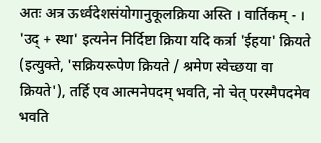अतः अत्र ऊर्ध्वदेशसंयोगानुकूलक्रिया अस्ति । वार्तिकम् - । 'उद् + स्था' इत्यनेन निर्दिष्टा क्रिया यदि कर्त्रा 'ईहया' क्रियते (इत्युक्ते, 'सक्रियरूपेण क्रियते / श्रमेण स्वेच्छया वा क्रियते'), तर्हि एव आत्मनेपदम् भवति, नो चेत् परस्मैपदमेव भवति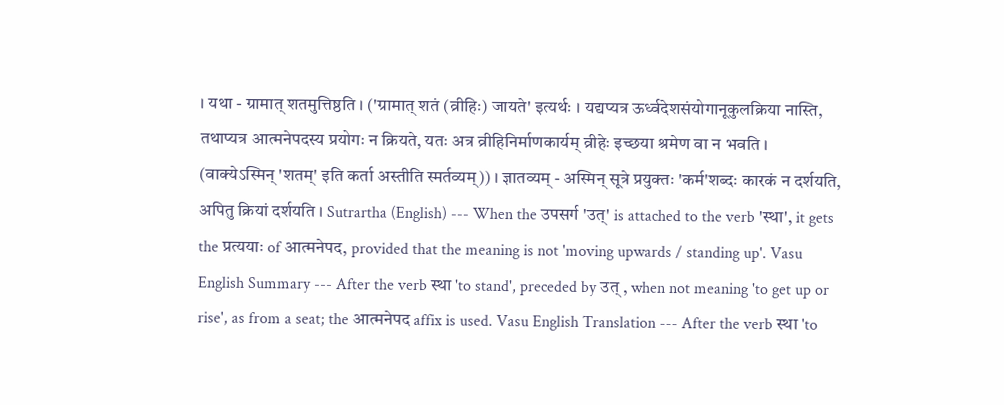। यथा - ग्रामात् शतमुत्तिष्ठति । ('ग्रामात् शतं (व्रीहिः) जायते' इत्यर्थः । यद्यप्यत्र ऊर्ध्वदेशसंयोगानूकुलक्रिया नास्ति, तथाप्यत्र आत्मनेपदस्य प्रयोगः न क्रियते, यतः अत्र व्रीहिनिर्माणकार्यम् व्रीहेः इच्छया श्रमेण वा न भवति । (वाक्येऽस्मिन् 'शतम्' इति कर्ता अस्तीति स्मर्तव्यम्)) । ज्ञातव्यम् - अस्मिन् सूत्रे प्रयुक्तः 'कर्म'शब्दः कारकं न दर्शयति, अपितु क्रियां दर्शयति । Sutrartha (English) --- When the उपसर्ग 'उत्' is attached to the verb 'स्था', it gets the प्रत्ययाः of आत्मनेपद, provided that the meaning is not 'moving upwards / standing up'. Vasu English Summary --- After the verb स्था 'to stand', preceded by उत् , when not meaning 'to get up or rise', as from a seat; the आत्मनेपद affix is used. Vasu English Translation --- After the verb स्था 'to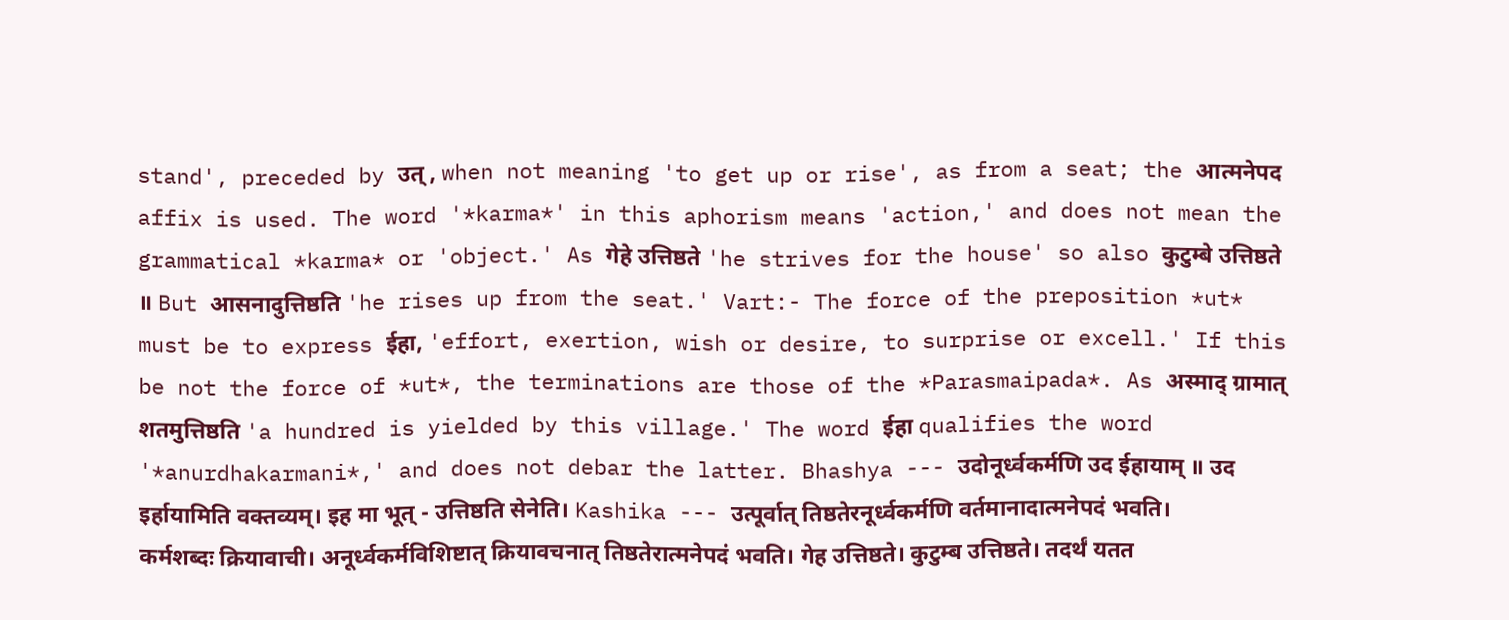stand', preceded by उत् , when not meaning 'to get up or rise', as from a seat; the आत्मनेपद affix is used. The word '*karma*' in this aphorism means 'action,' and does not mean the grammatical *karma* or 'object.' As गेहे उत्तिष्ठते 'he strives for the house' so also कुटुम्बे उत्तिष्ठते ॥ But आसनादुत्तिष्ठति 'he rises up from the seat.' Vart:- The force of the preposition *ut* must be to express ईहा, 'effort, exertion, wish or desire, to surprise or excell.' If this be not the force of *ut*, the terminations are those of the *Parasmaipada*. As अस्माद् ग्रामात् शतमुत्तिष्ठति 'a hundred is yielded by this village.' The word ईहा qualifies the word '*anurdhakarmani*,' and does not debar the latter. Bhashya --- उदोनूर्ध्वकर्मणि उद ईहायाम् ॥ उद इर्हायामिति वक्तव्यम्। इह मा भूत् - उत्तिष्ठति सेनेति। Kashika --- उत्पूर्वात् तिष्ठतेरनूर्ध्वकर्मणि वर्तमानादात्मनेपदं भवति। कर्मशब्दः क्रियावाची। अनूर्ध्वकर्मविशिष्टात् क्रियावचनात् तिष्ठतेरात्मनेपदं भवति। गेह उत्तिष्ठते। कुटुम्ब उत्तिष्ठते। तदर्थं यतत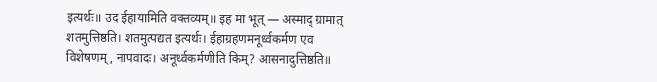इत्यर्थः॥ उद ईहायामिति वक्तव्यम्॥ इह मा भूत् — अस्माद् ग्रामात् शतमुत्तिष्ठति। शतमुत्पद्यत इत्यर्थः। ईहाग्रहणमनूर्ध्वकर्मण एव विशेषणम्, नापवादः। अनूर्ध्वकर्मणीति किम्? आसनादुत्तिष्ठति॥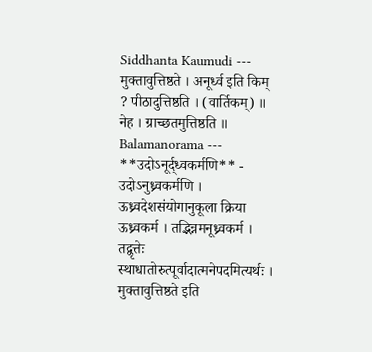Siddhanta Kaumudi --- मुक्तावुत्तिष्ठते । अनूर्ध्व इति किम् ? पीठादुत्तिष्ठति । (वार्तिकम्) ॥ नेह । ग्राच्छतमुत्तिष्ठति ॥ Balamanorama --- **उदोऽनूर्द्ध्वकर्मणि** - उदोऽनुध्र्वकर्मणि । ऊध्र्वदेशसंयोगानुकूला क्रिया ऊध्र्वकर्म । तद्भिन्नमनूध्र्वकर्म । तद्वृत्तेः स्थाधातोरुत्पूर्वादात्मनेपदमित्यर्थः । मुक्तावुत्तिष्ठते इति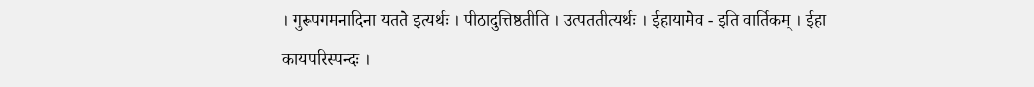। गुरूपगमनादिना यतते इत्यर्थः । पीठादुत्तिष्ठतीति । उत्पततीत्यर्थः । ईहायामेव - इति वार्तिकम् । ईहा कायपरिस्पन्दः ।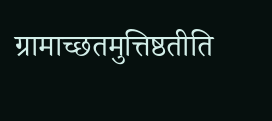ग्रामाच्छतमुत्तिष्ठतीति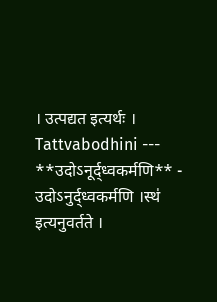। उत्पद्यत इत्यर्थः । Tattvabodhini --- **उदोऽनूर्द्ध्वकर्मणि** - उदोऽनुर्द्ध्वकर्मणि ।स्थ॑ इत्यनुवर्तते ।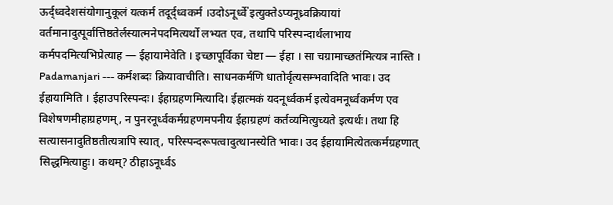ऊर्द्ध्वदेशसंयोगानुकूलं यत्कर्म तदूर्द्ध्वकर्म ।उदोऽनूर्ध्वे॑ इत्युक्तेऽप्यनूध्र्वक्रियायां वर्तमानादुत्पूर्वात्तिष्ठतेर्लस्यात्मनेपदमित्यर्थो लभ्यत एव, तथापि परिस्पन्दार्थलाभाय कर्मपदमित्यभिप्रेत्याह — ईहायामेवेति । इच्छापूर्विका चेष्टा — ईहा । सा चग्रामाच्छत॑मित्यत्र नास्ति । Padamanjari --- कर्मशब्दः क्रियावाचीति। साधनकर्मणि धातोर्वृत्यसम्भवादिति भावः। उद ईहायामिति । ईहाउपरिस्पन्दः। ईहाग्रहणमित्यादि। ईहात्मकं यदनूर्ध्वकर्म इत्येवमनूर्ध्वकर्मण एव विशेषणमीहाग्रहणम्, न पुनरनूर्ध्वकर्मग्रहणमपनीय ईहाग्रहणं कर्तव्यमित्युच्यते इत्यर्थः। तथा हि सत्यासनादुतिष्ठतीत्यत्रापि स्यात्, परिस्पन्दरूपत्वादुत्थानस्येति भावः। उद ईहायामित्येतत्कर्मग्रहणात् सिद्धमित्याहुः। कथम्? ठीहाऽनूर्ध्वऽ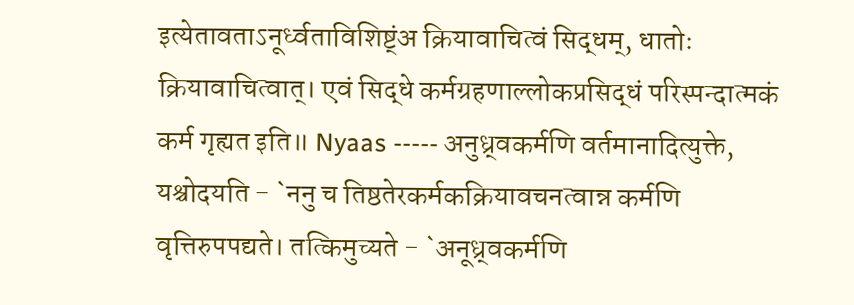इत्येतावताऽनूर्ध्वताविशिष्ट्ंअ क्रियावाचित्वं सिद्धम्, धातोः क्रियावाचित्वात्। एवं सिद्धे कर्मग्रहणाल्लोकप्रसिद्धं परिस्पन्दात्मकं कर्म गृह्यत इति॥ Nyaas ----- अनुध्र्वकर्मणि वर्तमानादित्युक्ते, यश्चोदयति - `ननु च तिष्ठतेरकर्मकक्रियावचनत्वान्न कर्मणि वृत्तिरुपपद्यते। तत्किमुच्यते - `अनूध्र्वकर्मणि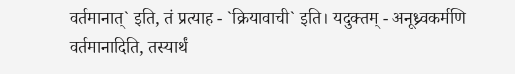वर्तमानात्` इति, तं प्रत्याह - `क्रियावाची` इति। यदुक्तम् - अनूध्र्वकर्मणि वर्तमानादिति, तस्यार्थं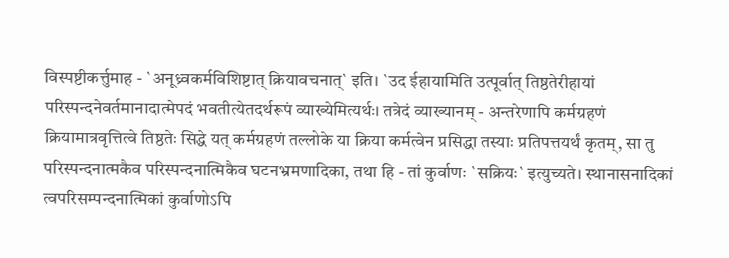विस्पष्टीकर्त्तुमाह - `अनूध्र्वकर्मविशिष्टात् क्रियावचनात्` इति। `उद ईहायामिति उत्पूर्वात् तिष्ठतेरीहायां परिस्पन्दनेवर्तमानादात्मेपदं भवतीत्येतदर्थरूपं व्याख्येमित्यर्थः। तत्रेदं व्याख्यानम् - अन्तरेणापि कर्मग्रहणं क्रियामात्रवृत्तित्वे तिष्ठतेः सिद्धे यत् कर्मग्रहणं तल्लोके या क्रिया कर्मत्वेन प्रसिद्धा तस्याः प्रतिपत्तयर्थं कृतम्, सा तु परिस्पन्दनात्मकैव परिस्पन्दनात्मिकैव घटनभ्रमणादिका, तथा हि - तां कुर्वाणः `सक्रियः` इत्युच्यते। स्थानासनादिकां त्वपरिसम्पन्दनात्मिकां कुर्वाणोऽपि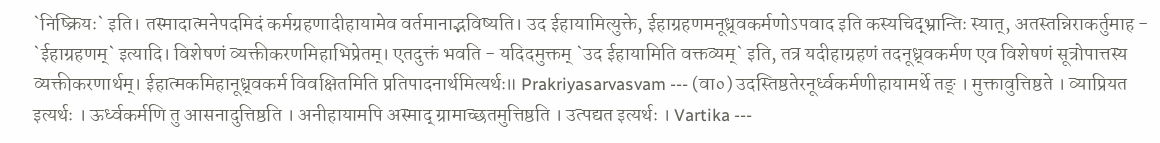`निष्क्रियः` इति। तस्मादात्मनेपदमिदं कर्मग्रहणादीहायामेव वर्तमानाद्भविष्यति। उद ईहायामित्युक्ते, ईहाग्रहणमनूध्र्वकर्मणोऽपवाद इति कस्यचिद्भ्रान्तिः स्यात्, अतस्तन्निराकर्तुमाह - `ईहाग्रहणम्` इत्यादि। विशेषणं व्यक्तीकरणमिहाभिप्रेतम्। एतदुक्तं भवति - यदिदमुक्तम् `उद ईहायामिति वक्तव्यम्` इति, तत्र यदीहाग्रहणं तदनूध्र्वकर्मण एव विशेषणं सूत्रोपात्तस्य व्यक्तीकरणार्थम्। ईहात्मकमिहानूध्र्वकर्म विवक्षितमिति प्रतिपादनार्थमित्यर्थः॥ Prakriyasarvasvam --- (वा०) उदस्तिष्ठतेरनूर्ध्वकर्मणीहायामर्थे तङ् । मुक्तावुत्तिष्ठते । व्याप्रियत इत्यर्थः । ऊर्ध्वकर्मणि तु आसनादुत्तिष्ठति । अनीहायामपि अस्माद् ग्रामाच्छतमुत्तिष्ठति । उत्पद्यत इत्यर्थः । Vartika ---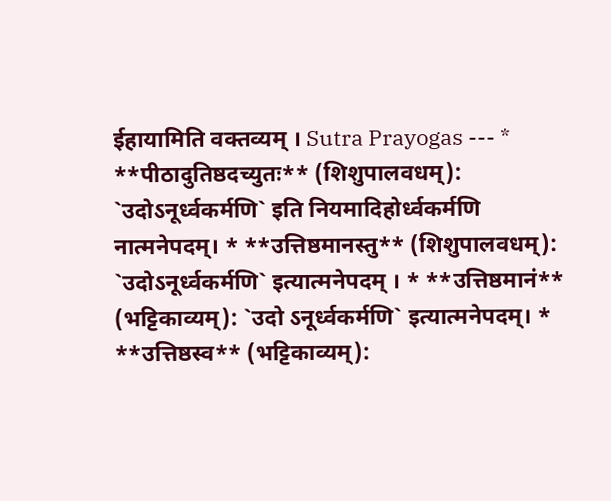ईहायामिति वक्तव्यम् । Sutra Prayogas --- * **पीठादुतिष्ठदच्युतः** (शिशुपालवधम्): `उदोऽनूर्ध्वकर्मणि` इति नियमादिहोर्ध्वकर्मणि नात्मनेपदम्। * **उत्तिष्ठमानस्तु** (शिशुपालवधम्): `उदोऽनूर्ध्वकर्मणि` इत्यात्मनेपदम् । * **उत्तिष्ठमानं** (भट्टिकाव्यम्): `उदो ऽनूर्ध्वकर्मणि` इत्यात्मनेपदम्। * **उत्तिष्ठस्व** (भट्टिकाव्यम्):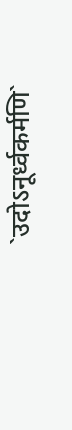`उदोऽनूर्ध्वकर्मणि`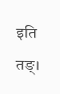इति तङ्।